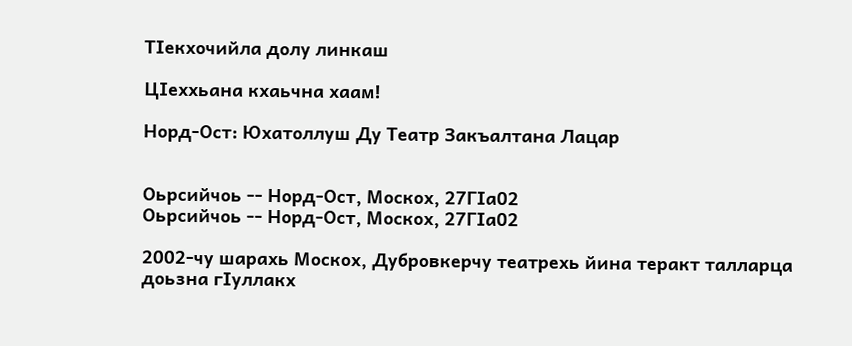ТIекхочийла долу линкаш

ЦIеххьана кхаьчна хаам!

Норд-Ост: Юхатоллуш Ду Театр Закъалтана Лацар


Оьрсийчоь -- Норд-Ост, Москох, 27ГIа02
Оьрсийчоь -- Норд-Ост, Москох, 27ГIа02

2002-чу шарахь Москох, Дубровкерчу театрехь йина теракт талларца доьзна гIуллакх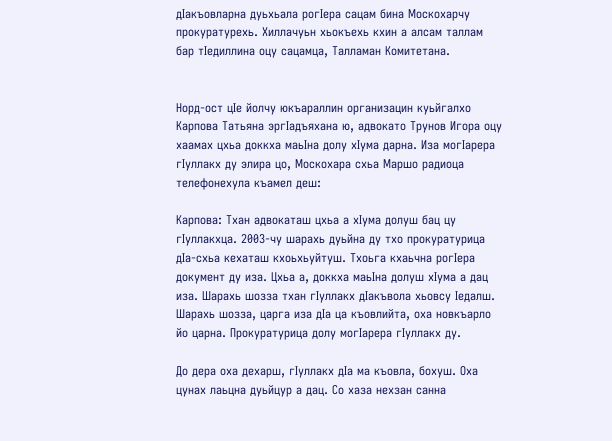дIакъовларна дуьхьала рогIера сацам бина Москохарчу прокуратурехь. Хиллачуьн хьокъехь кхин а алсам таллам бар тIедиллина оцу сацамца, Талламан Комитетана.


Норд-ост цIе йолчу юкъараллин организацин куьйгалхо Карпова Татьяна эргIадъяхана ю, адвокато Трунов Игора оцу хаамах цхьа доккха маьIна долу хIума дарна. Иза могIарера гIуллакх ду элира цо, Москохара схьа Маршо радиоца телефонехула къамел деш:

Карпова: Тхан адвокаташ цхьа а хIума долуш бац цу гIуллакхца. 2003-чу шарахь дуьйна ду тхо прокуратурица дIа-схьа кехаташ кхоьхьуйтуш. Тхоьга кхаьчна рогIера документ ду иза. Цхьа а, доккха маьIна долуш хIума а дац иза. Шарахь шозза тхан гIуллакх дIакъвола хьовсу Iедалш. Шарахь шозза, царга иза дIа ца къовлийта, оха новкъарло йо царна. Прокуратурица долу могIарера гIуллакх ду.

До дера оха дехарш, гIуллакх дIа ма къовла, бохуш. Оха цунах лаьцна дуьйцур а дац. Со хаза нехзан санна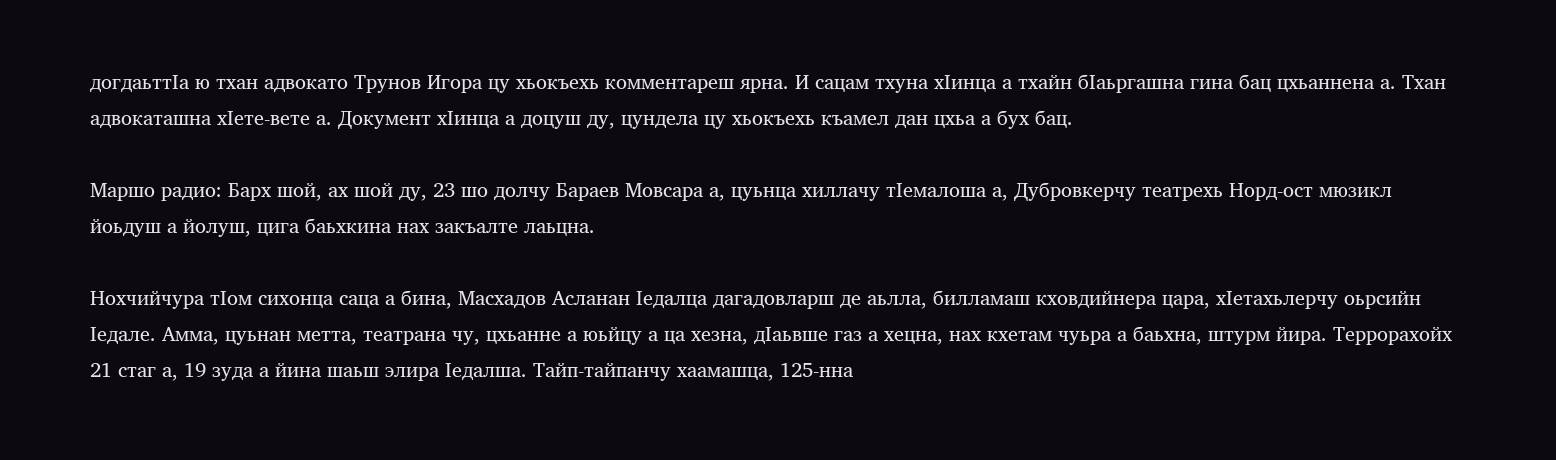догдаьттIа ю тхан адвокато Трунов Игора цу хьокъехь комментареш ярна. И сацам тхуна хIинца а тхайн бIаьргашна гина бац цхьаннена а. Тхан адвокаташна хIете-вете а. Документ хIинца а доцуш ду, цундела цу хьокъехь къамел дан цхьа а бух бац.

Маршо радио: Барх шой, ах шой ду, 23 шо долчу Бараев Мовсара а, цуьнца хиллачу тIемалоша а, Дубровкерчу театрехь Норд-ост мюзикл йоьдуш а йолуш, цига баьхкина нах закъалте лаьцна.

Нохчийчура тIом сихонца саца а бина, Масхадов Асланан Iедалца дагадовларш де аьлла, билламаш кховдийнера цара, хIетахьлерчу оьрсийн Iедале. Амма, цуьнан метта, театрана чу, цхьанне а юьйцу а ца хезна, дIаьвше газ а хецна, нах кхетам чуьра а баьхна, штурм йира. Террорахойх 21 стаг а, 19 зуда а йина шаьш элира Iедалша. Тайп-тайпанчу хаамашца, 125-нна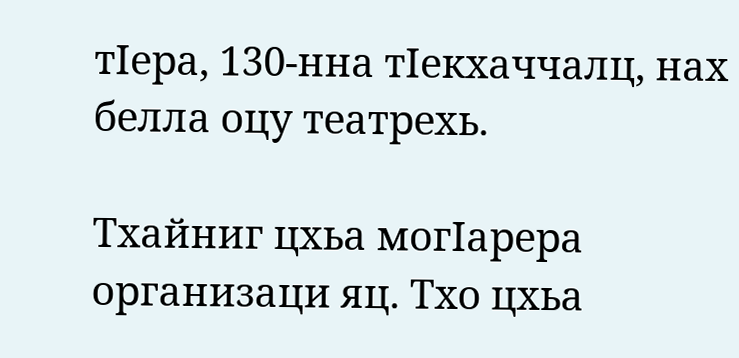тIера, 130-нна тIекхаччалц, нах белла оцу театрехь.

Тхайниг цхьа могIарера организаци яц. Тхо цхьа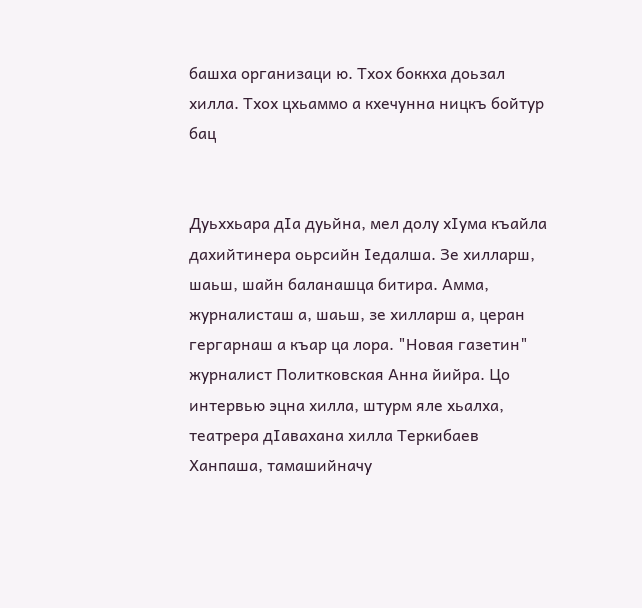башха организаци ю. Тхох боккха доьзал хилла. Тхох цхьаммо а кхечунна ницкъ бойтур бац


Дуьххьара дIа дуьйна, мел долу хIума къайла дахийтинера оьрсийн Iедалша. Зе хилларш, шаьш, шайн баланашца битира. Амма, журналисташ а, шаьш, зе хилларш а, церан гергарнаш а къар ца лора. "Новая газетин" журналист Политковская Анна йийра. Цо интервью эцна хилла, штурм яле хьалха, театрера дIавахана хилла Теркибаев Ханпаша, тамашийначу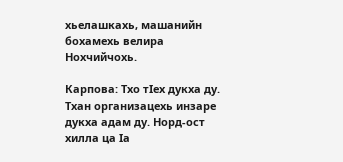хьелашкахь, машанийн бохамехь велира Нохчийчохь.

Карпова: Тхо тIех дукха ду. Тхан организацехь инзаре дукха адам ду. Норд-ост хилла ца Iа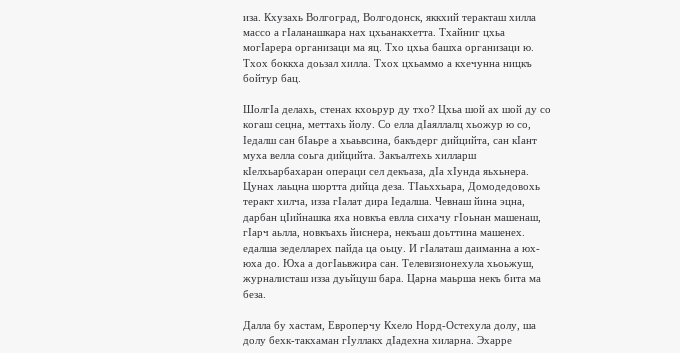иза. Кхузахь Волгоград, Волгодонск, яккхий теракташ хилла массо а гIаланашкара нах цхьанакхетта. Тхайниг цхьа могIарера организаци ма яц. Тхо цхьа башха организаци ю. Тхох боккха доьзал хилла. Тхох цхьаммо а кхечунна ницкъ бойтур бац.

ШолгIа делахь, стенах кхоьрур ду тхо? Цхьа шой ах шой ду со когаш сецна, меттахь йолу. Со елла дIаяллалц хьожур ю со, Iедалш сан бIаьре а хьаьвсина, бакъдерг дийцийта, сан кIант муха велла соьга дийцийта. Закъалтехь хилларш кIелхьарбахаран операци сел декъаза, дIа хIунда яьхьнера. Цунах лаьцна шортта дийца деза. ТIаьххьара, Домодедовохь теракт хилча, изза гIалат дира Iедалша. Чевнаш йина эцна, дарбан цIийнашка яха новкъа евлла сихачу гIоьнан машенаш, гIарч аьлла, новкъахь йиснера, некъаш доьттина машенех. едалша зеделларех пайда ца оьцу. И гIалаташ даиманна а юх-юха до. Юха а догIаьвжира сан. Телевизионехула хьоьжуш, журналисташ изза дуьйцуш бара. Царна маьрша некъ бита ма беза.

Далла бу хастам, Европерчу Кхело Норд-Остехула долу, ша долу бехк-такхаман гIуллакх дIадехна хиларна. Эхарре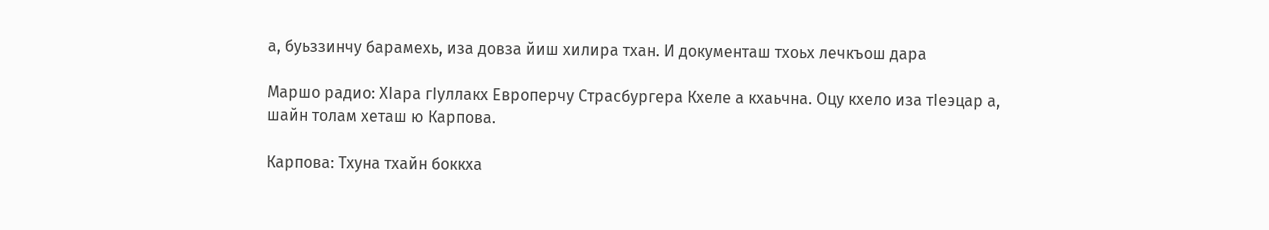а, буьззинчу барамехь, иза довза йиш хилира тхан. И документаш тхоьх лечкъош дара

Маршо радио: ХIара гIуллакх Европерчу Страсбургера Кхеле а кхаьчна. Оцу кхело иза тIеэцар а, шайн толам хеташ ю Карпова.

Карпова: Тхуна тхайн боккха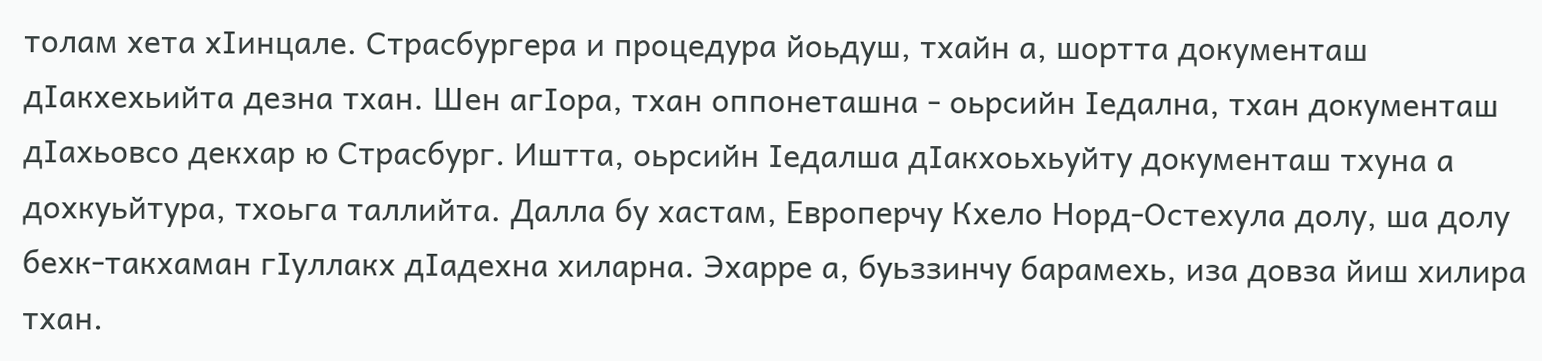толам хета хIинцале. Страсбургера и процедура йоьдуш, тхайн а, шортта документаш дIакхехьийта дезна тхан. Шен агIора, тхан оппонеташна - оьрсийн Iедална, тхан документаш дIахьовсо декхар ю Страсбург. Иштта, оьрсийн Iедалша дIакхоьхьуйту документаш тхуна а дохкуьйтура, тхоьга таллийта. Далла бу хастам, Европерчу Кхело Норд-Остехула долу, ша долу бехк-такхаман гIуллакх дIадехна хиларна. Эхарре а, буьззинчу барамехь, иза довза йиш хилира тхан.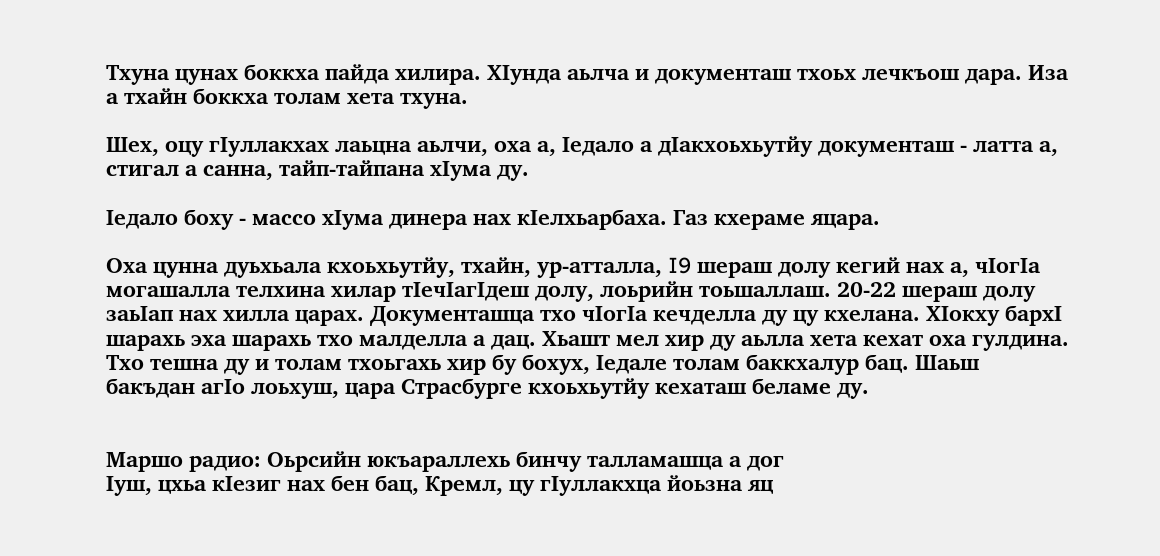Тхуна цунах боккха пайда хилира. ХIунда аьлча и документаш тхоьх лечкъош дара. Иза а тхайн боккха толам хета тхуна.

Шех, оцу гIуллакхах лаьцна аьлчи, оха а, Iедало а дIакхоьхьутйу документаш - латта а, стигал а санна, тайп-тайпана хIума ду.

Iедало боху - массо хIума динера нах кIелхьарбаха. Газ кхераме яцара.

Оха цунна дуьхьала кхоьхьутйу, тхайн, ур-атталла, I9 шераш долу кегий нах а, чIогIа могашалла телхина хилар тIечIагIдеш долу, лоьрийн тоьшаллаш. 20-22 шераш долу заьIап нах хилла царах. Документашца тхо чIогIа кечделла ду цу кхелана. ХIокху бархI шарахь эха шарахь тхо малделла а дац. Хьашт мел хир ду аьлла хета кехат оха гулдина. Тхо тешна ду и толам тхоьгахь хир бу бохух, Iедале толам баккхалур бац. Шаьш бакъдан агIо лоьхуш, цара Страсбурге кхоьхьутйу кехаташ беламе ду.


Маршо радио: Оьрсийн юкъараллехь бинчу талламашца а дог
Iуш, цхьа кIезиг нах бен бац, Кремл, цу гIуллакхца йоьзна яц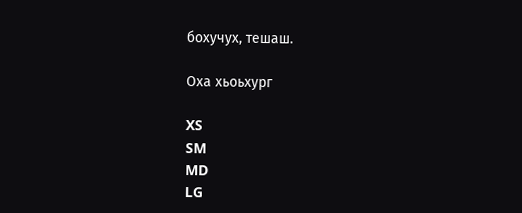бохучух, тешаш.

Оха хьоьхург

XS
SM
MD
LG